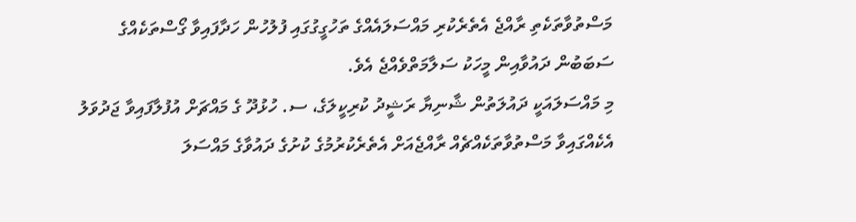މަސްތުވާތަކެތި ރާއްޖެ އެތެރެކުރި މައްސަލައެއްގެ ތަހުގީގުގައި ފުލުހުން ހަދާފައިވާ ގޯސްތަކެއްގެ ސަބަބުން ދައުވާއިން މީހަކު ސަލާމަތްވެއްޖެ އެވެ.
މި މައްސަލައަކީ ދައުލަތުން ޝާނިޔާ ރަޝީދު ކުރިކީލަގެ، ސ. ހުޅުދޫ ގެ މައްޗަށް އުފުލާފައިވާ ޖަދުވަލު އެކެއްގައިވާ މަސްތުވާތަކެއްޗެއް ރާއްޖެއަށް އެތެރެކުރުމުގެ ކުށުގެ ދައުވާގެ މައްސަލަ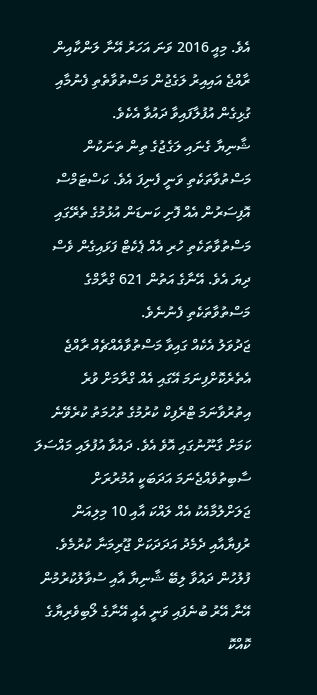އެވެ. މިއީ 2016 ވަނަ އަހަރު އޭނާ ލަންކާއިން ރާއްޖެ އައިއިރު ލަގެޖުން މަސްތުވާތެތި ފެނުމާއި ގުޅިގެން އުފުލާފައިވާ ދައުވާ އެކެވެ.
ޝާނިޔާ ގެނައި ލަގެޖުގެ ތިން ތަނަކުން މަސްތުވާތަކެތި ވަނީ ފެނިފަ އެވެ. ކަސްޓަމްސް އޮފިސަރުން އެއް ފޮށި ކަނޑަން އުޅުމުގެ ތެރޭގައި މަސްތުވާތަކެތި ހުރި އެއް ޕެކެޓް ފަޅައިގެން ވެސް ދިޔަ އެވެ. އޭނާގެ އަތުން 621 ގްރާމްގެ މަސްތުވާތަކެތި ފެނުނެވެ.
ޖަދުވަލު އެކެއް ގައިވާ މަސްތުވާއެއްޗެއް ރާއްޖެ އެތެރެކޮށްފިނަމަ އޭގައި އެއް ގްރާމަށް ވުރެ އިތުރުވާނަމަ ޓްރެފިކް ކުރުމުގެ ތުހުމަތު ކުރެވޭނެ ކަމަށް ގާނޫނުގައި އޮވެ އެވެ. ދައުވާ އުފުލައި މައްސަލަ ސާބިތުވެއްޖެނަމަ އަދަބަކީ އުމުރުރަށް ޖަލަށްލުމާއެކު އެއް ލައްކަ އާއި 10 މިލިއަން ރުފިޔާއާއި ދެމެދު އަދަދަކަށް ޖޫރިމަނާ ކުރުމެވެ.
ފުލުހުން ދައުވާ ލިބޭ ޝާނިޔާ އާއި ސުވާލުކުރުމުން އޭނާ އޭރު ބުނެފައި ވަނީ އެއީ އޭނާގެ ލޯބިވެރިޔާގެ ކޮއްކޮ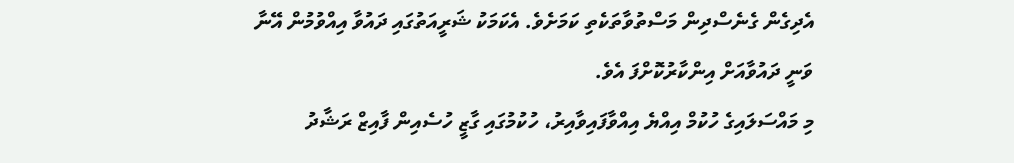އެދިގެން ގެނެސްދިން މަސްތުވާތަކެތި ކަމަށެވެ. އެކަމަކު ޝަރީއަތުގައި ދައުވާ އިއްވުމުން އޭނާ ވަނީ ދައުވާއަށް އިންކާރުކޮށްފަ އެވެ.
މި މައްސަލައިގެ ހުކުމް އިއްޔެ އިއްވާފައިވާއިރު، ހުކުމުގައި ގާޒީ ހުސެއިން ފާއިޒް ރަޝާދު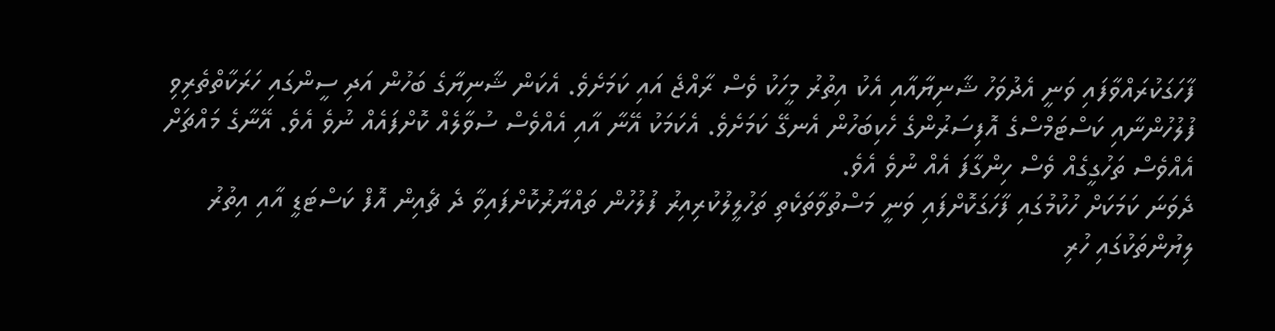ފާހަގަކުރައްވާފައި ވަނީ އެދުވަހު ޝާނިޔާއާއި އެކު އިތުރު މީހަކު ވެސް ރާއްޖެ އައި ކަމަށެވެ. އެކަން ޝާނިޔާގެ ބަހުން އަދި ސީންގައި ހަރަކާތްތެރިވި ފުލުހުންނާއި ކަސްޓަމްސްގެ އޮފިސަރުންގެ ހެކިބަހުން އެނގޭ ކަމަށެވެ. އެކަމަކު އޭނާ އާއި އެއްވެސް ސުވާލެއް ކޮށްފައެއް ނުވެ އެވެ. އޭނާގެ މައްޗަށް އެއްވެސް ތަހުގީގެއް ވެސް ހިންގާފަ އެއް ނުވެ އެވެ.
ދެވަނަ ކަމަކަށް ހުކުމުގައި ފާހަގަކޮށްފައި ވަނީ މަސްތުވާތަކެތި ތަހުލީލުކުރިއިރު ފުލުހުން ތައްޔާރުކޮށްފައިވާ ދެ ޗެއިން އޮފް ކަސްޓަޑީ އާއި އިތުރު ލިޔުންތަކުގައި ހުރި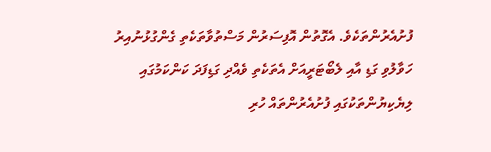ފުށުއެރުންތަކެވެ. އެގޮތުން އޮފިސަރުން މަސްތުވާތަކެތި ގެންގުޅުނުއިރު ހަވާލުވި ގަޑި އާއި ލެބޯޓަރީއަށް އެތަކެތި ވެއްދި ގަޑިފަދަ ކަންކަމުގައި ލިޔެކިޔުންތަކުގައި ފުށުއެރުންތައް ހުރި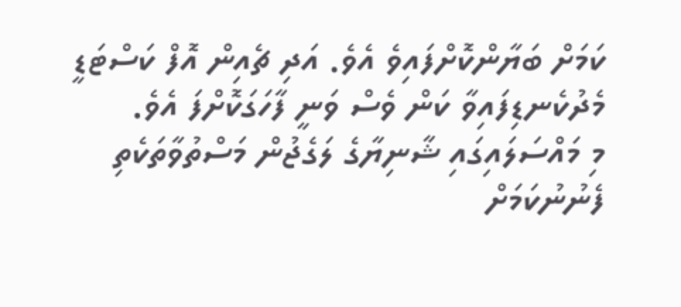ކަމަށް ބަޔާންކޮށްފައިވެ އެވެ. އަދި ޗެއިން އޮފް ކަސްޓަޑީ މެދުކެނޑިފައިވާ ކަން ވެސް ވަނީ ފާހަގަކޮށްފަ އެވެ.
މި މައްސަލައިގައި ޝާނިޔާގެ ލަގެޖުން މަސްތުވާތަކެތި ފެނުނުކަމަށް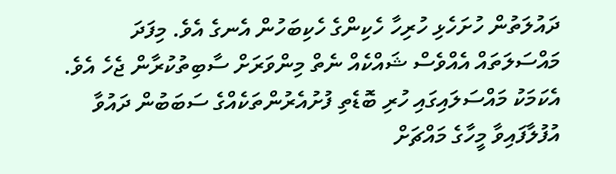ދައުލަތުން ހުށަހެޅި ހުރިހާ ހެކިންގެ ހެކިބަހުން އެނގެ އެވެ. މިފަދަ މައްސަލަތައް އެއްވެސް ޝައްކެއް ނެތް މިންވަރަށް ސާބިތުކުރާން ޖެހެ އެވެ. އެކަމަކު މައްސަލައިގައި ހުރި ބޮޑެތި ފުށުއެރުންތަކެއްގެ ސަބަބުން ދައުވާ އުފުލާފައިވާ މީހާގެ މައްޗަށް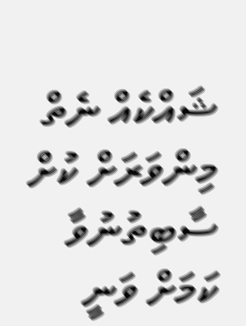ޝައްކެއް ނެތް މިންވަރަށް ކުށް ސާބިތުނުވާ ކަމަށް ވަނީ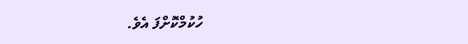ހުކުމްކޮށްފަ އެވެ.